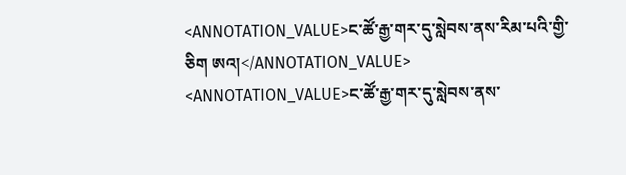<ANNOTATION_VALUE>ང་ཚོ་རྒྱ་གར་དུ་སླེབས་ནས་རིམ་པའི་གྱི་ ཅིག ཨའ།</ANNOTATION_VALUE>
<ANNOTATION_VALUE>ང་ཚོ་རྒྱ་གར་དུ་སླེབས་ནས་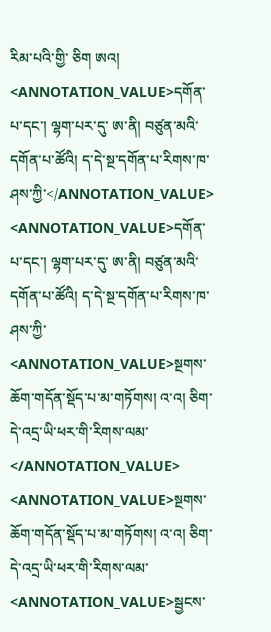རིམ་པའི་གྱི་ ཅིག ཨའ།
<ANNOTATION_VALUE>དགོན་པ་དང་། ལྷག་པར་དུ་ ཨ་ནི། བཙུན་མའི་དགོན་པ་ཚོའི། ད་དེ་སྔ་དགོན་པ་རིགས་ཁ་ཤས་ཀྱི་</ANNOTATION_VALUE>
<ANNOTATION_VALUE>དགོན་པ་དང་། ལྷག་པར་དུ་ ཨ་ནི། བཙུན་མའི་དགོན་པ་ཚོའི། ད་དེ་སྔ་དགོན་པ་རིགས་ཁ་ཤས་ཀྱི་
<ANNOTATION_VALUE>སྔགས་ཆོག་གདོན་སྡོད་པ་མ་གཏོགས། འ་འ། ཅིག་དེ་འདྲ་ཡི་ཕར་གི་རིགས་ལམ་</ANNOTATION_VALUE>
<ANNOTATION_VALUE>སྔགས་ཆོག་གདོན་སྡོད་པ་མ་གཏོགས། འ་འ། ཅིག་དེ་འདྲ་ཡི་ཕར་གི་རིགས་ལམ་
<ANNOTATION_VALUE>སྦྱངས་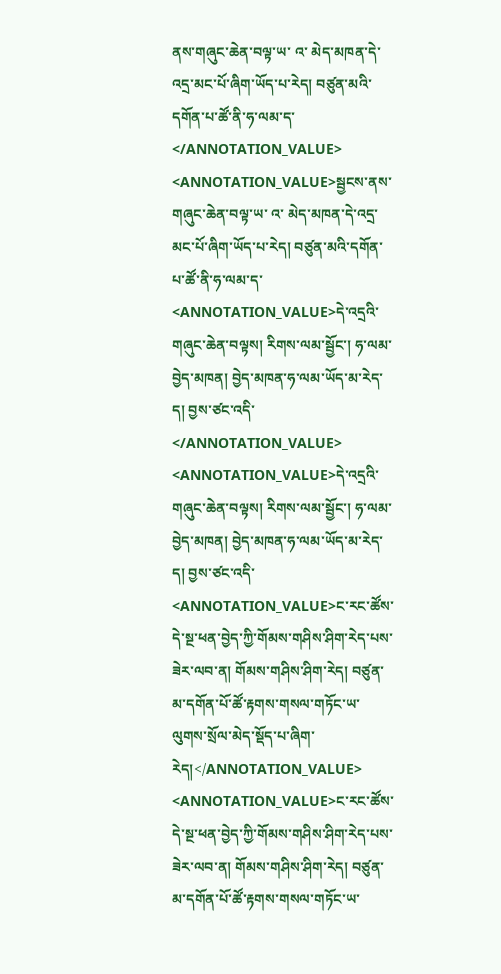ནས་གཞུང་ཆེན་བལྟ་ཡ་ འ་ མེད་མཁན་དེ་འདྲ་མང་པོ་ཞིག་ཡོད་པ་རེད། བཙུན་མའི་དགོན་པ་ཚོ་ནི་ཧ་ལམ་ད་</ANNOTATION_VALUE>
<ANNOTATION_VALUE>སྦྱངས་ནས་གཞུང་ཆེན་བལྟ་ཡ་ འ་ མེད་མཁན་དེ་འདྲ་མང་པོ་ཞིག་ཡོད་པ་རེད། བཙུན་མའི་དགོན་པ་ཚོ་ནི་ཧ་ལམ་ད་
<ANNOTATION_VALUE>དེ་འདྲའི་གཞུང་ཆེན་བལྟས། རིགས་ལམ་སྦྱོང་། ཧ་ལམ་བྱེད་མཁན། བྱེད་མཁན་ཧ་ལམ་ཡོད་མ་རེད་ད། བྱས་ཙང་འདི་</ANNOTATION_VALUE>
<ANNOTATION_VALUE>དེ་འདྲའི་གཞུང་ཆེན་བལྟས། རིགས་ལམ་སྦྱོང་། ཧ་ལམ་བྱེད་མཁན། བྱེད་མཁན་ཧ་ལམ་ཡོད་མ་རེད་ད། བྱས་ཙང་འདི་
<ANNOTATION_VALUE>ང་རང་ཚོས་དེ་སྔ་ཕན་བྱེད་ཀྱི་གོམས་གཤིས་ཤིག་རེད་པས་ཟེར་ལབ་ན། གོམས་གཤིས་ཤིག་རེད། བཙུན་མ་དགོན་པོ་ཚོ་རྟགས་གསལ་གཏོང་ཡ་ལུགས་སྲོལ་མེད་སྡོད་པ་ཞིག་རེད།</ANNOTATION_VALUE>
<ANNOTATION_VALUE>ང་རང་ཚོས་དེ་སྔ་ཕན་བྱེད་ཀྱི་གོམས་གཤིས་ཤིག་རེད་པས་ཟེར་ལབ་ན། གོམས་གཤིས་ཤིག་རེད། བཙུན་མ་དགོན་པོ་ཚོ་རྟགས་གསལ་གཏོང་ཡ་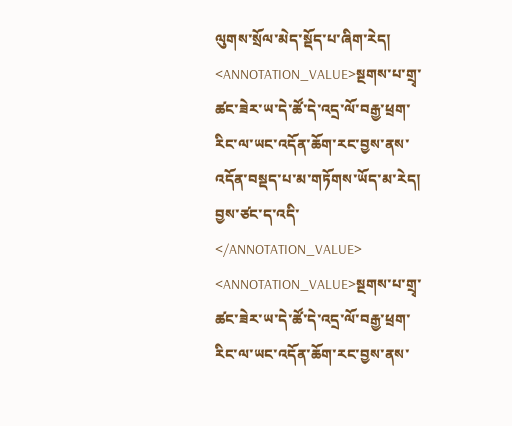ལུགས་སྲོལ་མེད་སྡོད་པ་ཞིག་རེད།
<ANNOTATION_VALUE>སྔགས་པ་གྲྭ་ཚང་ཟེར་ཡ་དེ་ཚོ་དེ་འདྲ་ལོ་བརྒྱ་ཕྲག་རིང་ལ་ཡང་འདོན་ཆོག་རང་བྱས་ནས་འདོན་བསྡད་པ་མ་གཏོགས་ཡོད་མ་རེད། བྱས་ཙང་ད་འདི་</ANNOTATION_VALUE>
<ANNOTATION_VALUE>སྔགས་པ་གྲྭ་ཚང་ཟེར་ཡ་དེ་ཚོ་དེ་འདྲ་ལོ་བརྒྱ་ཕྲག་རིང་ལ་ཡང་འདོན་ཆོག་རང་བྱས་ནས་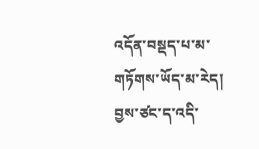འདོན་བསྡད་པ་མ་གཏོགས་ཡོད་མ་རེད། བྱས་ཙང་ད་འདི་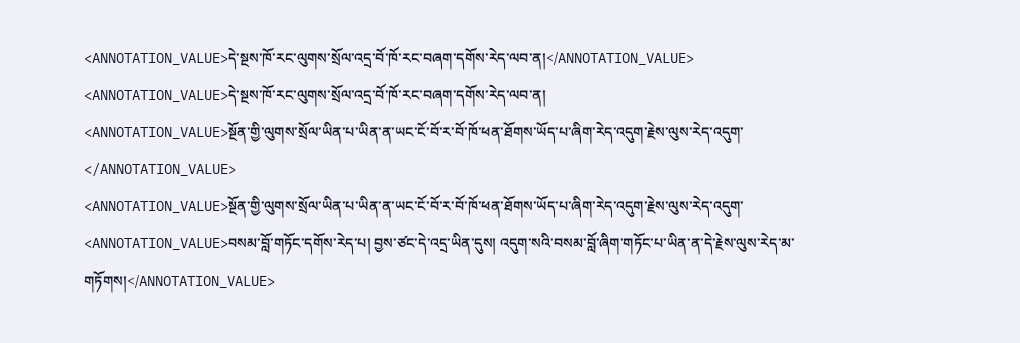<ANNOTATION_VALUE>དེ་སྔས་ཁོ་རང་ལུགས་སྲོལ་འདྲ་བོ་ཁོ་རང་བཞག་དགོས་རེད་ལབ་ན།</ANNOTATION_VALUE>
<ANNOTATION_VALUE>དེ་སྔས་ཁོ་རང་ལུགས་སྲོལ་འདྲ་བོ་ཁོ་རང་བཞག་དགོས་རེད་ལབ་ན།
<ANNOTATION_VALUE>སྔོན་གྱི་ལུགས་སྲོལ་ཡིན་པ་ཡིན་ན་ཡང་ངོ་བོ་ར་བོ་ཁོ་ཕན་ཐོགས་ཡོད་པ་ཞིག་རེད་འདུག་རྗེས་ལུས་རེད་འདུག་</ANNOTATION_VALUE>
<ANNOTATION_VALUE>སྔོན་གྱི་ལུགས་སྲོལ་ཡིན་པ་ཡིན་ན་ཡང་ངོ་བོ་ར་བོ་ཁོ་ཕན་ཐོགས་ཡོད་པ་ཞིག་རེད་འདུག་རྗེས་ལུས་རེད་འདུག་
<ANNOTATION_VALUE>བསམ་བློ་གཏོང་དགོས་རེད་པ། བྱས་ཙང་དེ་འདྲ་ཡིན་དུས། འདུག་སའི་བསམ་བློ་ཞིག་གཏོང་པ་ཡིན་ན་དེ་རྗེས་ལུས་རེད་མ་གཏོགས།</ANNOTATION_VALUE>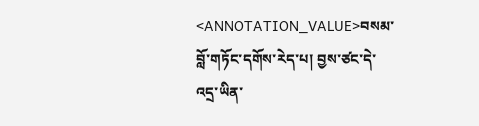<ANNOTATION_VALUE>བསམ་བློ་གཏོང་དགོས་རེད་པ། བྱས་ཙང་དེ་འདྲ་ཡིན་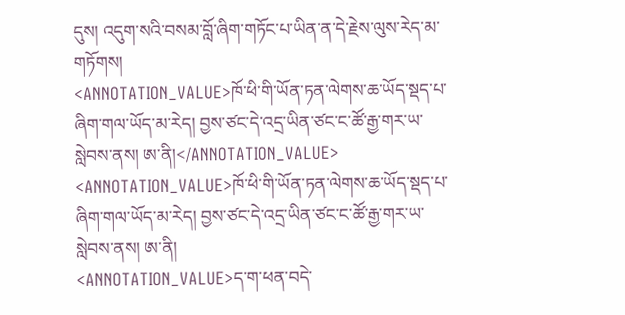དུས། འདུག་སའི་བསམ་བློ་ཞིག་གཏོང་པ་ཡིན་ན་དེ་རྗེས་ལུས་རེད་མ་གཏོགས།
<ANNOTATION_VALUE>ཁོ་ཕི་གི་ཡོན་ཏན་ལེགས་ཆ་ཡོད་སྡད་པ་ཞིག་གལ་ཡོད་མ་རེད། བྱས་ཙང་དེ་འདྲ་ཡིན་ཙང་ང་ཚོ་རྒྱ་གར་ཡ་སླེབས་ནས། ཨ་ནི།</ANNOTATION_VALUE>
<ANNOTATION_VALUE>ཁོ་ཕི་གི་ཡོན་ཏན་ལེགས་ཆ་ཡོད་སྡད་པ་ཞིག་གལ་ཡོད་མ་རེད། བྱས་ཙང་དེ་འདྲ་ཡིན་ཙང་ང་ཚོ་རྒྱ་གར་ཡ་སླེབས་ནས། ཨ་ནི།
<ANNOTATION_VALUE>ད་ག་ཕན་བདེ་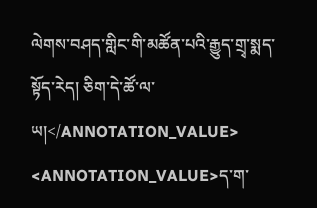ལེགས་བཤད་གླིང་གི་མཚོན་པའི་རྒྱུད་གྲྭ་སྨད་སྟོད་རེད། ཅིག་དེ་ཚོ་ལ་ཡ།</ANNOTATION_VALUE>
<ANNOTATION_VALUE>ད་ག་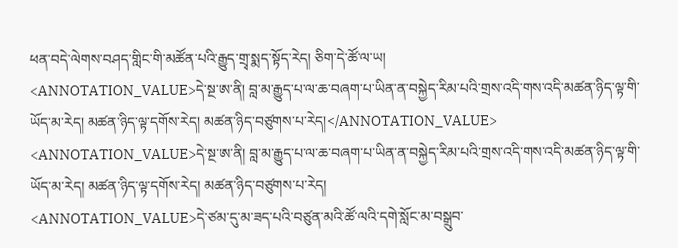ཕན་བདེ་ལེགས་བཤད་གླིང་གི་མཚོན་པའི་རྒྱུད་གྲྭ་སྨད་སྟོད་རེད། ཅིག་དེ་ཚོ་ལ་ཡ།
<ANNOTATION_VALUE>དེ་སྔ་ཨ་ནི། བླ་མ་རྒྱུད་པ་ལ་ཆ་བཞག་པ་ཡིན་ན་བསྐྱེད་རིམ་པའི་གྲས་འདི་གས་འདི་མཚན་ཉིད་ལྟ་གི་ཡོད་མ་རེད། མཚན་ཉིད་ལྟ་དགོས་རེད། མཚན་ཉིད་བཙུགས་པ་རེད།</ANNOTATION_VALUE>
<ANNOTATION_VALUE>དེ་སྔ་ཨ་ནི། བླ་མ་རྒྱུད་པ་ལ་ཆ་བཞག་པ་ཡིན་ན་བསྐྱེད་རིམ་པའི་གྲས་འདི་གས་འདི་མཚན་ཉིད་ལྟ་གི་ཡོད་མ་རེད། མཚན་ཉིད་ལྟ་དགོས་རེད། མཚན་ཉིད་བཙུགས་པ་རེད།
<ANNOTATION_VALUE>དེ་ཙམ་དུ་མ་ཟད་པའི་བཙུན་མའི་ཚོ་ལའི་དགེ་སློང་མ་བསྒྲུབ་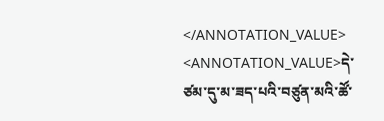</ANNOTATION_VALUE>
<ANNOTATION_VALUE>དེ་ཙམ་དུ་མ་ཟད་པའི་བཙུན་མའི་ཚོ་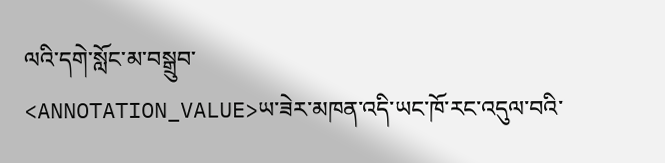ལའི་དགེ་སློང་མ་བསྒྲུབ་
<ANNOTATION_VALUE>ཡ་ཟེར་མཁན་འདི་ཡང་ཁོ་རང་འདུལ་བའི་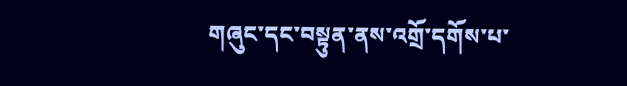གཞུང་དང་བསྟུན་ནས་འགྲོ་དགོས་པ་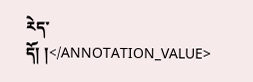རེད་དོ། །</ANNOTATION_VALUE>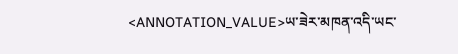<ANNOTATION_VALUE>ཡ་ཟེར་མཁན་འདི་ཡང་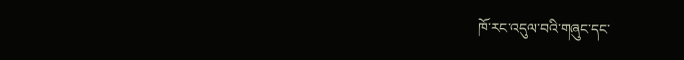ཁོ་རང་འདུལ་བའི་གཞུང་དང་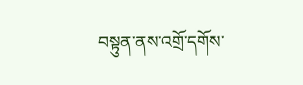བསྟུན་ནས་འགྲོ་དགོས་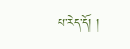པ་རེད་དོ། །